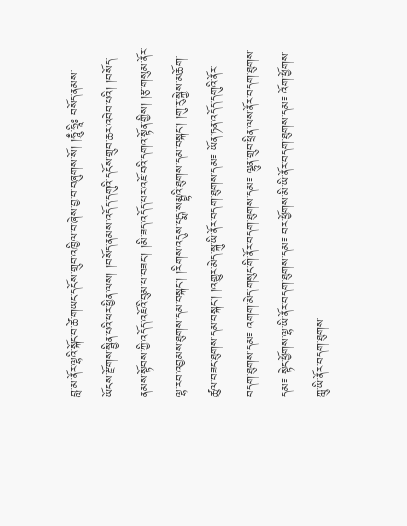བླ་མ་ནོར་ལྷའི་སྐོང་བ་ཚེ་གཡང་དངོས་གྲུབ་འཁྱིལ་བ་ཞེས་བྱ་བ་བཞུགས་སོ། །ཧཱུྃ་ཧྲཱིཿ བསོད་ནམས་ཡོངས་རྫོགས་སྦྱིན་པའི་ཕར་ཕྱིན་ལས། །བསོད་ནམས་འདོད་དགུའི་དངོས་གྲུབ་ཆར་འབེབ་པའི། །བསོད་ནམས་སྟོབས་ཀྱི་འདོད་འཇོའི་བུམ་པ་བཟང་། །མི་ཟད་འདོད་པར་འཇོ་བའི་དགའ་སྟོན་གྱིས། །རྩ་གསུམ་ནོར་ལྷ་རབ་འབྱམས་ཐུགས་དམ་བསྐང་། །རིགས་འདུས་པདྨ་སམྦྷའི་ཐུགས་དམ་བསྐང་། །གུ་རུ་སྐྱེས་མཆོག་ཚུལ་བཟང་ཐུགས་དམ་བསྐང་། །འགྱུར་མེད་སྐུ་ཡི་ནོར་བདག་ཐུགས་དམ༴ ཡོན་ཏན་འདོད་དགུའི་ནོར་བདག་ཐུགས་དམ༴ འགག་མེད་གསུང་གི་ནོར་བདག་ཐུགས་དམ༴ ལྷུན་གྲུབ་ཕྲིན་ལས་ནོར་བདག་ཐུགས་དམ༴ སྟེང་ཕྱོགས་ལྷ་ཡི་ནོར་བདག་ཐུགས་དམ༴ བར་ཕྱོགས་མི་ཡི་ནོར་བདག་ཐུགས་དམ༴ འོག་ཕྱོགས་ཀླུ་ཡི་ནོར་བདག་ཐུགས་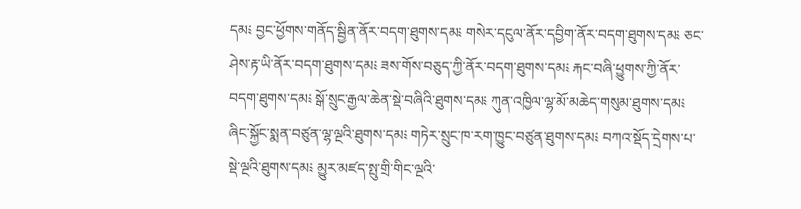དམ༴ བྱང་ཕྱོགས་གནོད་སྦྱིན་ནོར་བདག་ཐུགས་དམ༴ གསེར་དངུལ་ནོར་དབྱིག་ནོར་བདག་ཐུགས་དམ༴ ཅང་ཤེས་རྟ་ཡི་ནོར་བདག་ཐུགས་དམ༴ ཟས་གོས་བཅུད་ཀྱི་ནོར་བདག་ཐུགས་དམ༴ རྐང་བཞི་ཕྱུགས་ཀྱི་ནོར་བདག་ཐུགས་དམ༴ སྒོ་སྲུང་རྒྱལ་ཆེན་སྡེ་བཞིའི་ཐུགས་དམ༴ ཀུན་འཁྱིལ་ལྷ་མོ་མཆེད་གསུམ་ཐུགས་དམ༴ ཞིང་སྐྱོང་སྨན་བཙུན་ལྷ་ལྔའི་ཐུགས་དམ༴ གཏེར་སྲུང་ཁ་རག་ཁྱུང་བཙུན་ཐུགས་དམ༴ བཀའ་སྡོད་དྲེགས་པ་སྡེ་ལྔའི་ཐུགས་དམ༴ མྱུར་མཛད་སྤུ་གྲི་གིང་ལྔའི་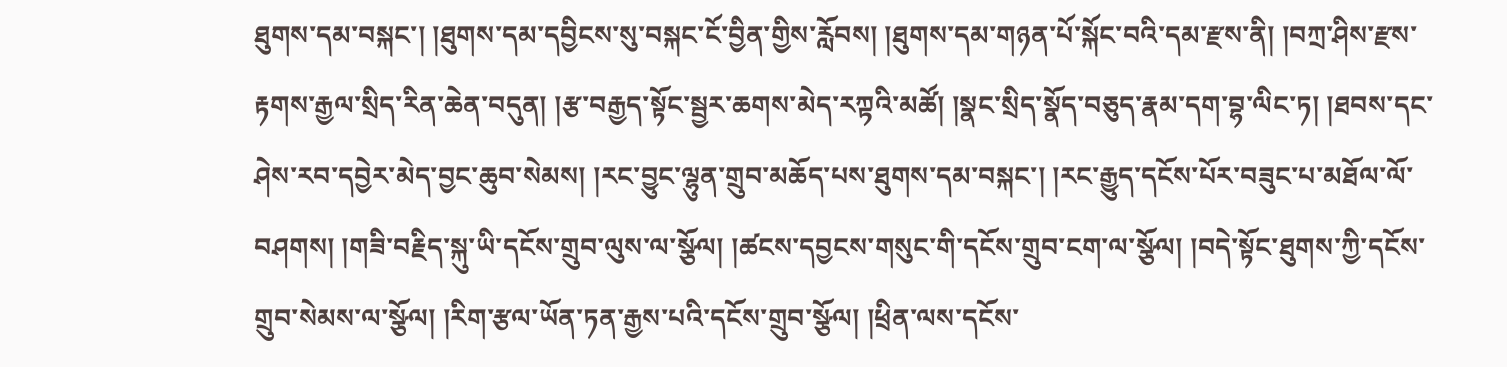ཐུགས་དམ་བསྐང་། །ཐུགས་དམ་དབྱིངས་སུ་བསྐང་ངོ་བྱིན་གྱིས་རློབས། །ཐུགས་དམ་གཉན་པོ་སྐོང་བའི་དམ་རྫས་ནི། །བཀྲ་ཤིས་རྫས་རྟགས་རྒྱལ་སྲིད་རིན་ཆེན་བདུན། །རྩ་བརྒྱད་སྟོང་སྦྱར་ཆགས་མེད་རཀྟའི་མཚོ། །སྣང་སྲིད་སྣོད་བཅུད་རྣམ་དག་བྷ་ལིང་ཏ། །ཐབས་དང་ཤེས་རབ་དབྱེར་མེད་བྱང་ཆུབ་སེམས། །རང་བྱུང་ལྷུན་གྲུབ་མཆོད་པས་ཐུགས་དམ་བསྐང་། །རང་རྒྱུད་དངོས་པོར་བཟུང་པ་མཐོལ་ལོ་བཤགས། །གཟི་བརྗིད་སྐུ་ཡི་དངོས་གྲུབ་ལུས་ལ་སྩོལ། །ཚངས་དབྱངས་གསུང་གི་དངོས་གྲུབ་ངག་ལ་སྩོལ། །བདེ་སྟོང་ཐུགས་ཀྱི་དངོས་གྲུབ་སེམས་ལ་སྩོལ། །རིག་རྩལ་ཡོན་ཏན་རྒྱས་པའི་དངོས་གྲུབ་སྩོལ། །ཕྲིན་ལས་དངོས་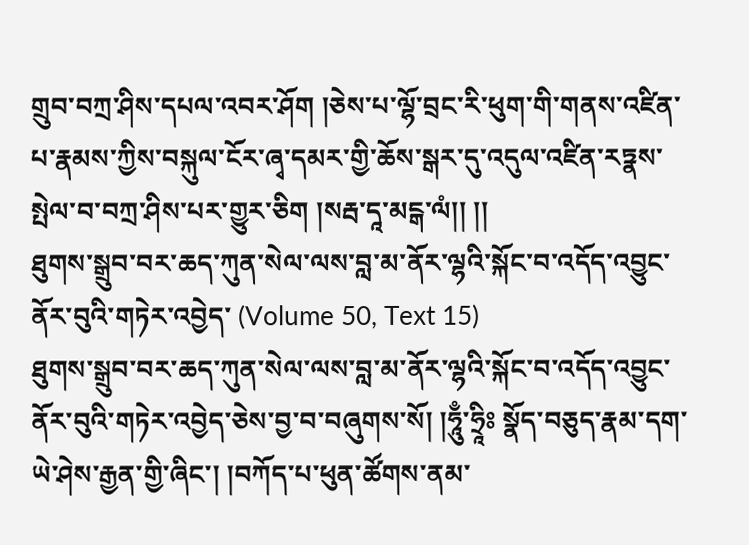གྲུབ་བཀྲ་ཤིས་དཔལ་འབར་ཤོག །ཅེས་པ་ལྷོ་བྲང་རི་ཕུག་གི་གནས་འཛིན་པ་རྣམས་ཀྱིས་བསྐུལ་ངོར་ཞྭ་དམར་གྱི་ཆོས་སྒར་དུ་འདུལ་འཛིན་རཏྣས་སྤེལ་བ་བཀྲ་ཤིས་པར་གྱུར་ཅིག །སརྦ་དཱ་མངྒ་ལཾ།། །།
ཐུགས་སྒྲུབ་བར་ཆད་ཀུན་སེལ་ལས་བླ་མ་ནོར་ལྷའི་སྐོང་བ་འདོད་འབྱུང་ནོར་བུའི་གཏེར་འབྱེད་ (Volume 50, Text 15)
ཐུགས་སྒྲུབ་བར་ཆད་ཀུན་སེལ་ལས་བླ་མ་ནོར་ལྷའི་སྐོང་བ་འདོད་འབྱུང་ནོར་བུའི་གཏེར་འབྱེད་ཅེས་བྱ་བ་བཞུགས་སོ། །ཧཱུྃ་ཧྲཱིཿ སྣོད་བཅུད་རྣམ་དག་ཡེ་ཤེས་རྒྱན་གྱི་ཞིང་། །བཀོད་པ་ཕུན་ཚོགས་ནམ་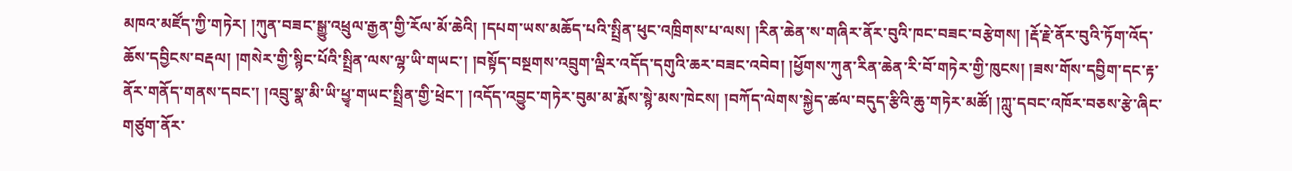མཁའ་མཛོད་ཀྱི་གཏེར། །ཀུན་བཟང་སྒྱུ་འཕྲུལ་རྒྱན་གྱི་རོལ་མོ་ཆེའི། །དཔག་ཡས་མཆོད་པའི་སྤྲིན་ཕུང་འཁྲིགས་པ་ལས། །རིན་ཆེན་ས་གཞིར་ནོར་བུའི་ཁང་བཟང་བརྩེགས། །རྡོ་རྗེ་ནོར་བུའི་ཏོག་འོད་ཆོས་དབྱིངས་བརྡལ། །གསེར་གྱི་སྙིང་པོའི་སྤྲིན་ལས་ལྷ་ཡི་གཡང་། །བསྟོད་བསྔགས་འབྲུག་ལྡིར་འདོད་དགུའི་ཆར་བཟང་འབེབ། །ཕྱོགས་ཀུན་རིན་ཆེན་རི་བོ་གཏེར་གྱི་ཁུངས། །ཟས་གོས་དབྱིག་དང་རྟ་ནོར་གནོད་གནས་དབང་། །འབྲུ་སྣ་མི་ཡི་ཕྱྭ་གཡང་སྤྲིན་གྱི་ཕྲེང་། །འདོད་འབྱུང་གཏེར་བུམ་མ་རྨོས་སྙེ་མས་ཁེངས། །བཀོད་ལེགས་སྐྱེད་ཚལ་བདུད་རྩིའི་ཆུ་གཏེར་མཚོ། །ཀླུ་དབང་འཁོར་བཅས་རྩེ་ཞིང་གཙུག་ནོར་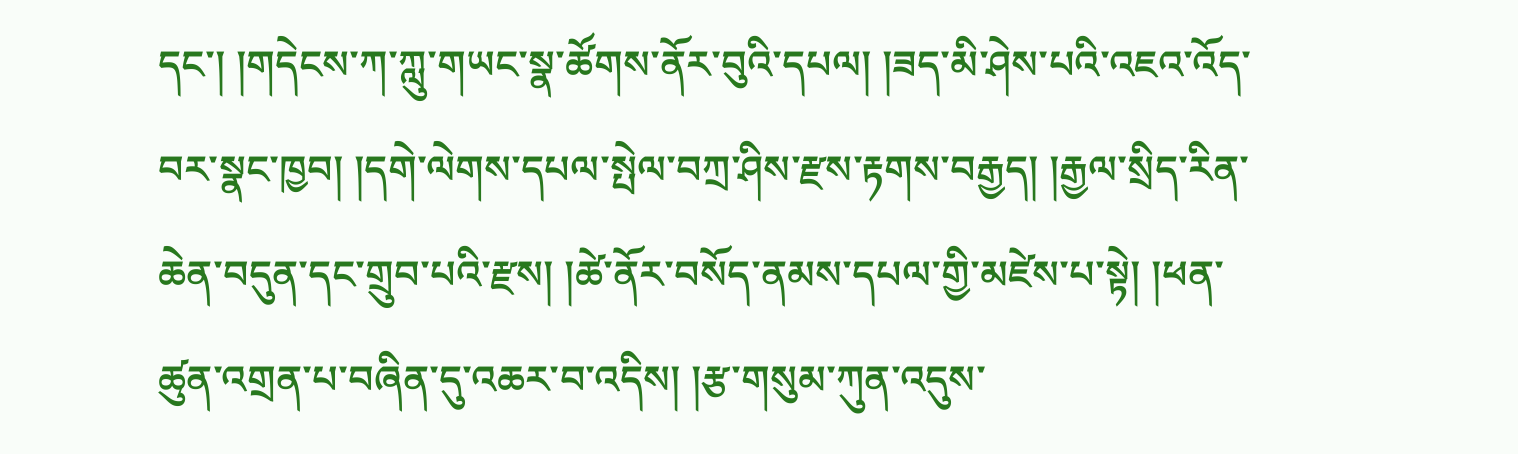དང་། །གདེངས་ཀ་ཀླུ་གཡང་སྣ་ཚོགས་ནོར་བུའི་དཔལ། །ཟད་མི་ཤེས་པའི་འཇའ་འོད་བར་སྣང་ཁྱབ། །དགེ་ལེགས་དཔལ་སྤེལ་བཀྲ་ཤིས་རྫས་རྟགས་བརྒྱད། །རྒྱལ་སྲིད་རིན་ཆེན་བདུན་དང་གྲུབ་པའི་རྫས། །ཚེ་ནོར་བསོད་ནམས་དཔལ་གྱི་མཛེས་པ་སྟེ། །ཕན་ཚུན་འགྲན་པ་བཞིན་དུ་འཆར་བ་འདིས། །རྩ་གསུམ་ཀུན་འདུས་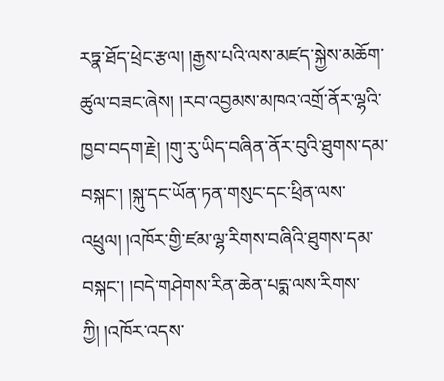རཏྣ་ཐོད་ཕྲེང་རྩལ། །རྒྱས་པའི་ལས་མཛད་སྐྱེས་མཆོག་ཚུལ་བཟང་ཞེས། །རབ་འབྱམས་མཁའ་འགྲོ་ནོར་ལྷའི་ཁྱབ་བདག་རྗེ། །གུ་རུ་ཡིད་བཞིན་ནོར་བུའི་ཐུགས་དམ་བསྐང་། །སྐུ་དང་ཡོན་ཏན་གསུང་དང་ཕྲིན་ལས་འཕྲུལ། །འཁོར་གྱི་ཛམ་ལྷ་རིགས་བཞིའི་ཐུགས་དམ་བསྐང་། །བདེ་གཤེགས་རིན་ཆེན་པདྨ་ལས་རིགས་ཀྱི། །འཁོར་འདས་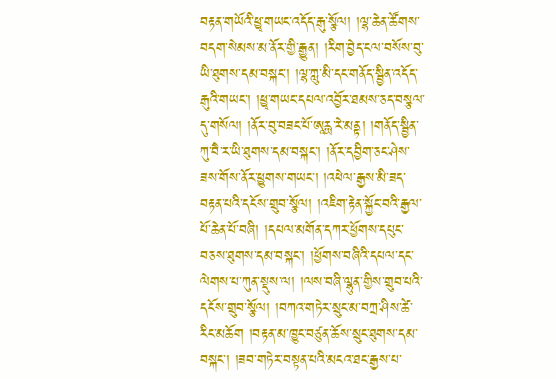བརྟན་གཡོའི་ཕྱྭ་གཡང་འདོད་རྒུ་སྩོལ། །ལྷ་ཆེན་ཚོགས་བདག་སེམས་མ་ནོར་གྱི་རྒྱུན། །རིག་བྱེད་ངལ་བསོས་བུ་ཡི་ཐུགས་དམ་བསྐང་། །ལྷ་ཀླུ་མི་དང་གནོད་སྦྱིན་འདོད་རྒུའི་གཡང་། །ཕྱྭ་གཡང་དཔལ་འབྱོར་ཐམས་ཅད་བསྩལ་དུ་གསོལ། །ནོར་བུ་བཟང་པོ་ཨཱརྻ་རེ་མནྟ། །གནོད་སྦྱིན་ཀུ་བཻ་ར་ཡི་ཐུགས་དམ་བསྐང་། །ནོར་དབྱིག་ཅང་ཤེས་ཟས་གོས་ནོར་ཕྱུགས་གཡང་། །འཕེལ་རྒྱས་མི་ཟད་བརྟན་པའི་དངོས་གྲུབ་སྩོལ། །འཇིག་རྟེན་སྐྱོང་བའི་རྒྱལ་པོ་ཆེན་པོ་བཞི། །དཔལ་མགོན་དཀར་ཕྱོགས་དཔུང་བཅས་ཐུགས་དམ་བསྐང་། །ཕྱོགས་བཞིའི་དཔལ་དང་ལེགས་པ་ཀུན་སྡུས་ལ། །ལས་བཞི་ལྷུན་གྱིས་གྲུབ་པའི་དངོས་གྲུབ་སྩོལ། །བཀའ་གཏེར་སྲུང་མ་བཀྲ་ཤིས་ཚེ་རིང་མཆོག །བརྟན་མ་ཁྱུང་བཙུན་ཆོས་སྲུང་ཐུགས་དམ་བསྐང་། །ཟབ་གཏེར་བསྟན་པའི་མངའ་ཐང་རྒྱས་པ་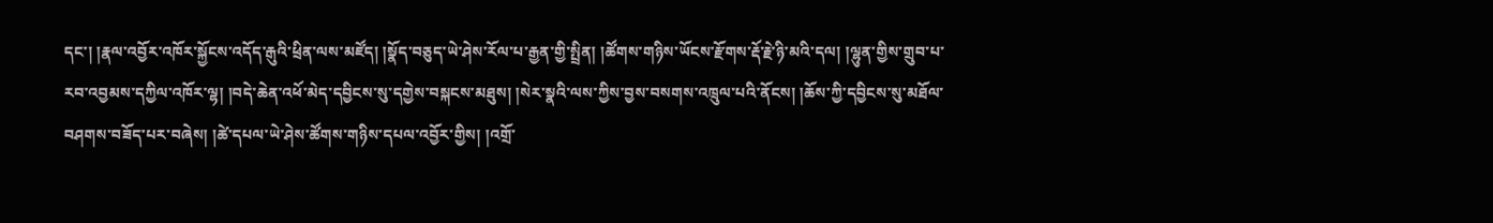དང་། །རྣལ་འབྱོར་འཁོར་སྐྱོངས་འདོད་རྒུའི་ཕྲིན་ལས་མཛོད། །སྣོད་བཅུད་ཡེ་ཤེས་རོལ་པ་རྒྱན་གྱི་སྤྲིན། །ཚོགས་གཉིས་ཡོངས་རྫོགས་རྡོ་རྗེ་ཉི་མའི་དལ། །ལྷུན་གྱིས་གྲུབ་པ་རབ་འབྱམས་དཀྱིལ་འཁོར་ལྷ། །བདེ་ཆེན་འཕོ་མེད་དབྱིངས་སུ་དགྱེས་བསྐངས་མཐུས། །སེར་སྣའི་ལས་ཀྱིས་བྱས་བསགས་འཁྲུལ་པའི་ནོངས། །ཆོས་ཀྱི་དབྱིངས་སུ་མཐོལ་བཤགས་བཟོད་པར་བཞེས། །ཚེ་དཔལ་ཡེ་ཤེས་ཚོགས་གཉིས་དཔལ་འབྱོར་གྱིས། །འགྲོ་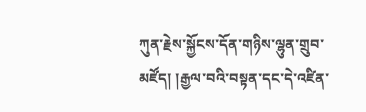ཀུན་རྗེས་སྐྱོངས་དོན་གཉིས་ལྷུན་གྲུབ་མཛོད། །རྒྱལ་བའི་བསྟན་དང་དེ་འཛིན་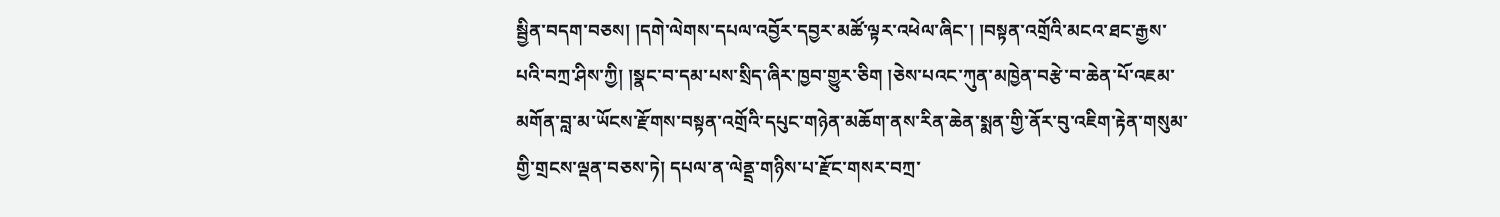སྦྱིན་བདག་བཅས། །དགེ་ལེགས་དཔལ་འབྱོར་དབྱར་མཚོ་ལྟར་འཕེལ་ཞིང་། །བསྟན་འགྲོའི་མངའ་ཐང་རྒྱས་པའི་བཀྲ་ཤིས་ཀྱི། །སྣང་བ་དམ་པས་སྲིད་ཞིར་ཁྱབ་གྱུར་ཅིག །ཅེས་པའང་ཀུན་མཁྱེན་བརྩེ་བ་ཆེན་པོ་འཇམ་མགོན་བླ་མ་ཡོངས་རྫོགས་བསྟན་འགྲོའི་དཔུང་གཉེན་མཆོག་ནས་རིན་ཆེན་སྨན་གྱི་ནོར་བུ་འཇིག་རྟེན་གསུམ་གྱི་གྲངས་ལྡན་བཅས་ཏེ། དཔལ་ན་ལེནྡྲ་གཉིས་པ་རྫོང་གསར་བཀྲ་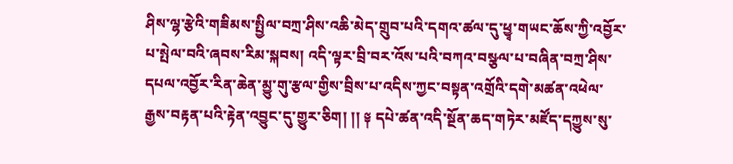ཤིས་ལྷ་རྩེའི་གཟིམས་སྤྱིལ་བཀྲ་ཤིས་འཆི་མེད་གྲུབ་པའི་དགའ་ཚལ་དུ་ཕྱྭ་གཡང་ཆོས་ཀྱི་འབྱོར་པ་སྤེལ་བའི་ཞབས་རིམ་སྐབས། འདི་ལྟར་བྲི་བར་འོས་པའི་བཀའ་བསྩལ་པ་བཞིན་བཀྲ་ཤིས་དཔལ་འབྱོར་རིན་ཆེན་མྱུ་གུ་རྩལ་གྱིས་བྲིས་པ་འདིས་ཀྱང་བསྟན་འགྲོའི་དགེ་མཚན་འཕེལ་རྒྱས་བརྟན་པའི་རྟེན་འབྱུང་དུ་གྱུར་ཅིག། །། ༈ དཔེ་ཚན་འདི་སྔོན་ཆད་གཏེར་མཛོད་དཀྱུས་སུ་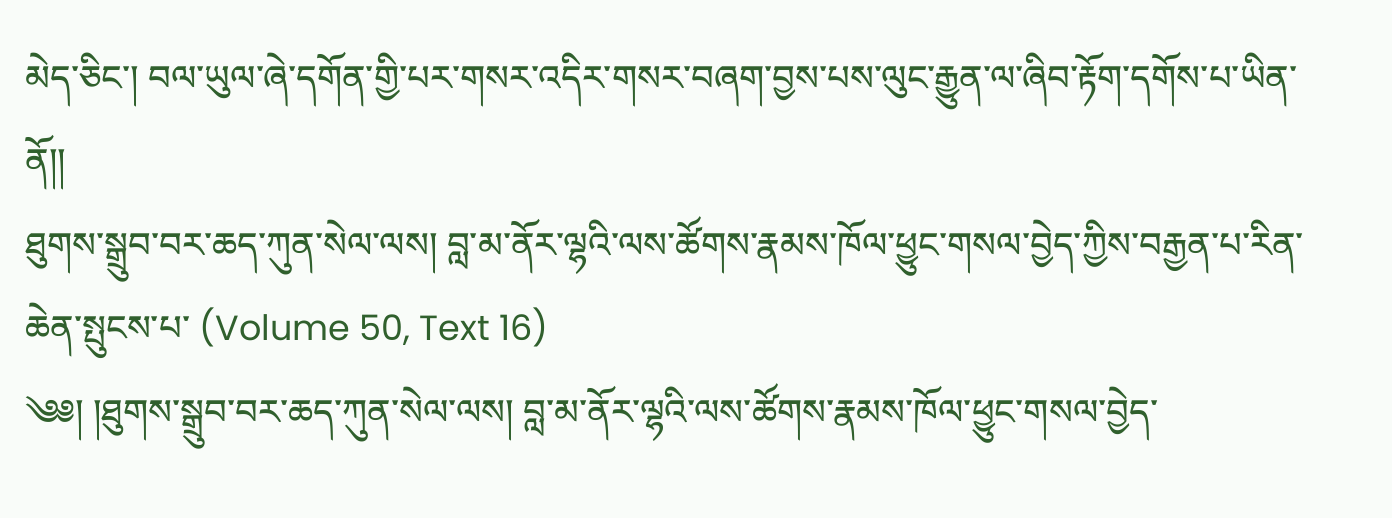མེད་ཅིང་། བལ་ཡུལ་ཞེ་དགོན་གྱི་པར་གསར་འདིར་གསར་བཞག་བྱས་པས་ལུང་རྒྱུན་ལ་ཞིབ་རྟོག་དགོས་པ་ཡིན་ནོ།།
ཐུགས་སྒྲུབ་བར་ཆད་ཀུན་སེལ་ལས། བླ་མ་ནོར་ལྷའི་ལས་ཚོགས་རྣམས་ཁོལ་ཕྱུང་གསལ་བྱེད་ཀྱིས་བརྒྱན་པ་རིན་ཆེན་སྤུངས་པ་ (Volume 50, Text 16)
༄༅། །ཐུགས་སྒྲུབ་བར་ཆད་ཀུན་སེལ་ལས། བླ་མ་ནོར་ལྷའི་ལས་ཚོགས་རྣམས་ཁོལ་ཕྱུང་གསལ་བྱེད་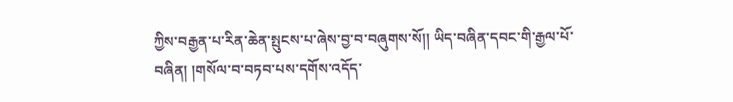ཀྱིས་བརྒྱན་པ་རིན་ཆེན་སྤུངས་པ་ཞེས་བྱ་བ་བཞུགས་སོ།། ཡིད་བཞིན་དབང་གི་རྒྱལ་པོ་བཞིན། །གསོལ་བ་བཏབ་པས་དགོས་འདོད་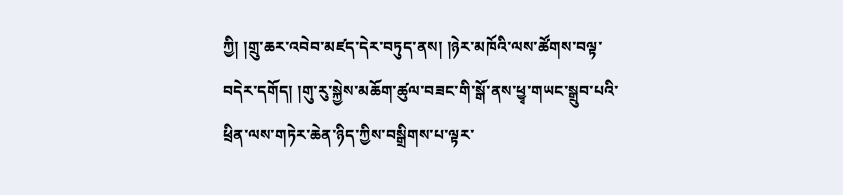ཀྱི། །གྲུ་ཆར་འབེབ་མཛད་དེར་བཏུད་ནས། །ཉེར་མཁོའི་ལས་ཚོགས་བལྟ་བདེར་དགོད། །གུ་རུ་སྐྱེས་མཆོག་ཚུལ་བཟང་གི་སྒོ་ནས་ཕྱྭ་གཡང་སྒྲུབ་པའི་ཕྲིན་ལས་གཏེར་ཆེན་ཉིད་ཀྱིས་བསྒྲིགས་པ་ལྟར་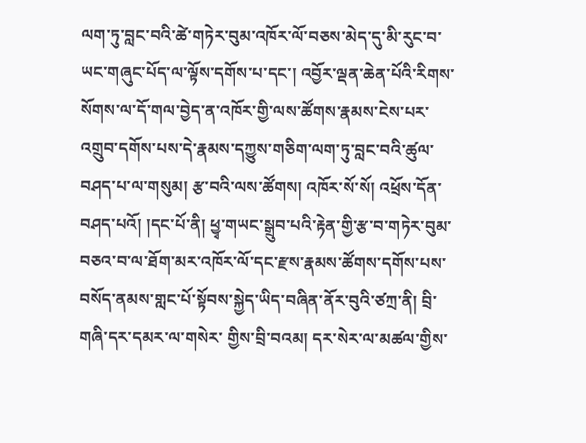ལག་ཏུ་བླང་བའི་ཚེ་གཏེར་བུམ་འཁོར་ལོ་བཅས་མེད་དུ་མི་རུང་བ་ཡང་གཞུང་པོད་ལ་ལྟོས་དགོས་པ་དང་། འབྱོར་ལྡན་ཆེན་པོའི་རིགས་སོགས་ལ་དོ་གལ་བྱེད་ན་འཁོར་གྱི་ལས་ཚོགས་རྣམས་ངེས་པར་འགྲུབ་དགོས་པས་དེ་རྣམས་དཀྱུས་གཅིག་ལག་ཏུ་བླང་བའི་ཚུལ་བཤད་པ་ལ་གསུམ། རྩ་བའི་ལས་ཚོགས། འཁོར་སོ་སོ། འཕྲོས་དོན་བཤད་པའོ། །དང་པོ་ནི། ཕྱྭ་གཡང་སྒྲུབ་པའི་རྟེན་གྱི་རྩ་བ་གཏེར་བུམ་བཅའ་བ་ལ་ཐོག་མར་འཁོར་ལོ་དང་རྫས་རྣམས་ཚོགས་དགོས་པས་བསོད་ནམས་གླང་པོ་སྟོབས་སྐྱེད་ཡིད་བཞིན་ནོར་བུའི་ཙཀྲ་ནི། བྲི་གཞི་དར་དམར་ལ་གསེར་ གྱིས་བྲི་བའམ། དར་སེར་ལ་མཚལ་གྱིས་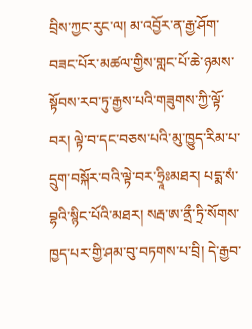བྲིས་ཀྱང་རུང་ལ། མ་འབྱོར་ན་རྒྱ་ཤོག་བཟང་པོར་མཚལ་གྱིས་གླང་པོ་ཆེ་ཉམས་སྟོབས་རབ་ཏུ་རྒྱས་པའི་གཟུགས་ཀྱི་ལྟོ་བར། ལྟེ་བ་དང་བཅས་པའི་མུ་ཁྱུད་རིམ་པ་དྲུག་བསྐོར་བའི་ལྟེ་བར་ཧྲཱིཿམཐར། པདྨ་སཾ་བྷའི་སྙིང་པོའི་མཐར། སརྦ་ཨ་ནྲྀ་ཏྲི་སོགས་ཁྱད་པར་གྱི་ཤམ་བུ་བཏགས་པ་བྲི། དེ་རྒྱབ་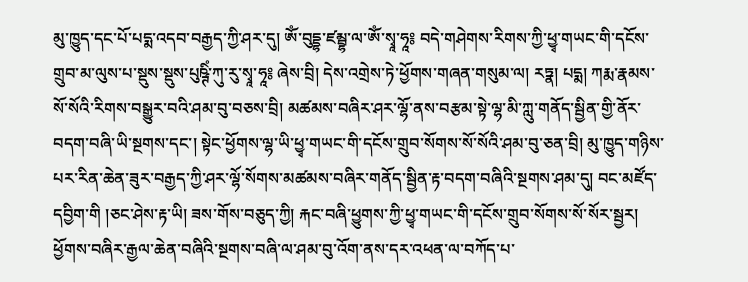མུ་ཁྱུད་དང་པོ་པདྨ་འདབ་བརྒྱད་ཀྱི་ཤར་དུ། ཨོཾ་བུདྡྷ་ཛམྦྷ་ལ་ཨོཾ་སྭཱ་ཧཱ༔ བདེ་གཤེགས་རིགས་ཀྱི་ཕྱྭ་གཡང་གི་དངོས་གྲུབ་མ་ལུས་པ་སྡུས་སྡུས་པུཥྚིཾ་ཀུ་རུ་སྭཱ་ཧཱ༔ ཞེས་བྲི། དེས་འགྲེས་ཏེ་ཕྱོགས་གཞན་གསུམ་ལ། རཏྣ། པདྨ། ཀརྨ་རྣམས་སོ་སོའི་རིགས་བསྒྱུར་བའི་ཤམ་བུ་བཅས་བྲི། མཚམས་བཞིར་ཤར་ལྷོ་ནས་བརྩམ་སྟེ་ལྷ་མི་ཀླུ་གནོད་སྦྱིན་གྱི་ནོར་བདག་བཞི་ཡི་སྔགས་དང་། སྟེང་ཕྱོགས་ལྷ་ཡི་ཕྱྭ་གཡང་གི་དངོས་གྲུབ་སོགས་སོ་སོའི་ཤམ་བུ་ཅན་བྲི། མུ་ཁྱུད་གཉིས་པར་རིན་ཆེན་ཟུར་བརྒྱད་ཀྱི་ཤར་ལྷོ་སོགས་མཚམས་བཞིར་གནོད་སྦྱིན་རྟ་བདག་བཞིའི་སྔགས་ཤམ་དུ། བང་མཛོད་དབྱིག་གི །ཅང་ཤེས་རྟ་ཡི། ཟས་གོས་བཅུད་ཀྱི། རྐང་བཞི་ཕྱུགས་ཀྱི་ཕྱྭ་གཡང་གི་དངོས་གྲུབ་སོགས་སོ་སོར་སྦྱར། ཕྱོགས་བཞིར་རྒྱལ་ཆེན་བཞིའི་སྔགས་བཞི་ལ་ཤམ་བུ་འོག་ནས་དར་འཕན་ལ་བཀོད་པ་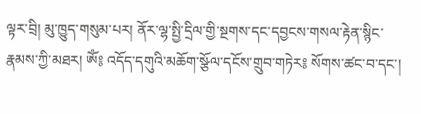ལྟར་བྲི། མུ་ཁྱུད་གསུམ་པར། ནོར་ལྷ་སྤྱི་དྲིལ་གྱི་སྔགས་དང་དབྱངས་གསལ་རྟེན་སྙིང་རྣམས་ཀྱི་མཐར། ཨོཾ༔ འདོད་དགུའི་མཆོག་སྩོལ་དངོས་གྲུབ་གཏེར༔ སོགས་ཚང་བ་དང་།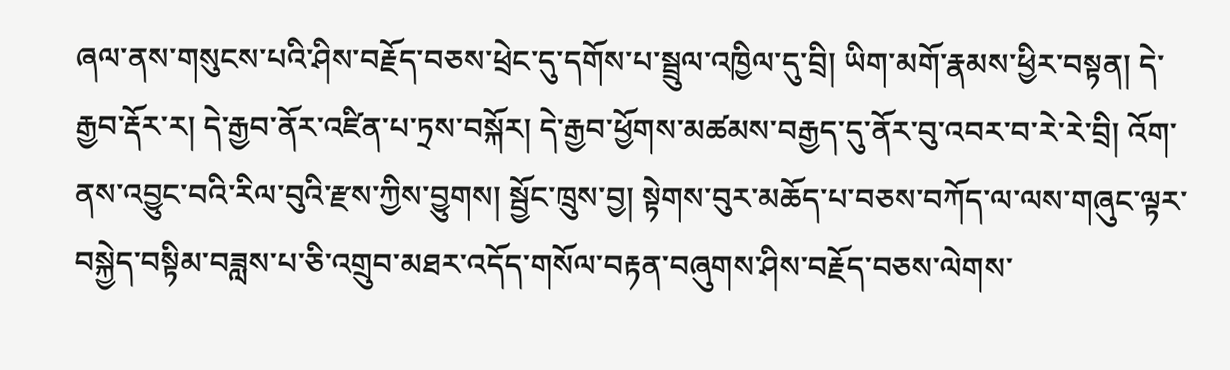ཞལ་ནས་གསུངས་པའི་ཤིས་བརྗོད་བཅས་ཕྲེང་དུ་དགོས་པ་སྦྲུལ་འཁྱིལ་དུ་བྲི། ཡིག་མགོ་རྣམས་ཕྱིར་བསྟན། དེ་རྒྱབ་རྡོར་ར། དེ་རྒྱབ་ནོར་འཛིན་པ་ཏྲས་བསྐོར། དེ་རྒྱབ་ཕྱོགས་མཚམས་བརྒྱད་དུ་ནོར་བུ་འབར་བ་རེ་རེ་བྲི། འོག་ནས་འབྱུང་བའི་རིལ་བུའི་རྫས་ཀྱིས་བྱུགས། སྦྱོང་ཁྲུས་བྱ། སྟེགས་བུར་མཆོད་པ་བཅས་བཀོད་ལ་ལས་གཞུང་ལྟར་བསྐྱེད་བསྟིམ་བཟླས་པ་ཅི་འགྲུབ་མཐར་འདོད་གསོལ་བརྟན་བཞུགས་ཤིས་བརྗོད་བཅས་ལེགས་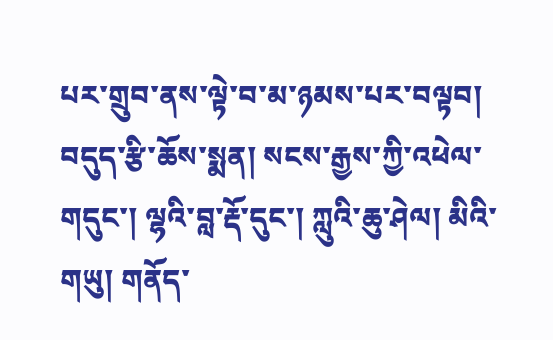པར་གྲུབ་ནས་ལྟེ་བ་མ་ཉམས་པར་བལྟབ། བདུད་རྩི་ཆོས་སྨན། སངས་རྒྱས་ཀྱི་འཕེལ་གདུང་། ལྷའི་བླ་རྡོ་དུང་། ཀླུའི་ཆུ་ཤེལ། མིའི་གཡུ། གནོད་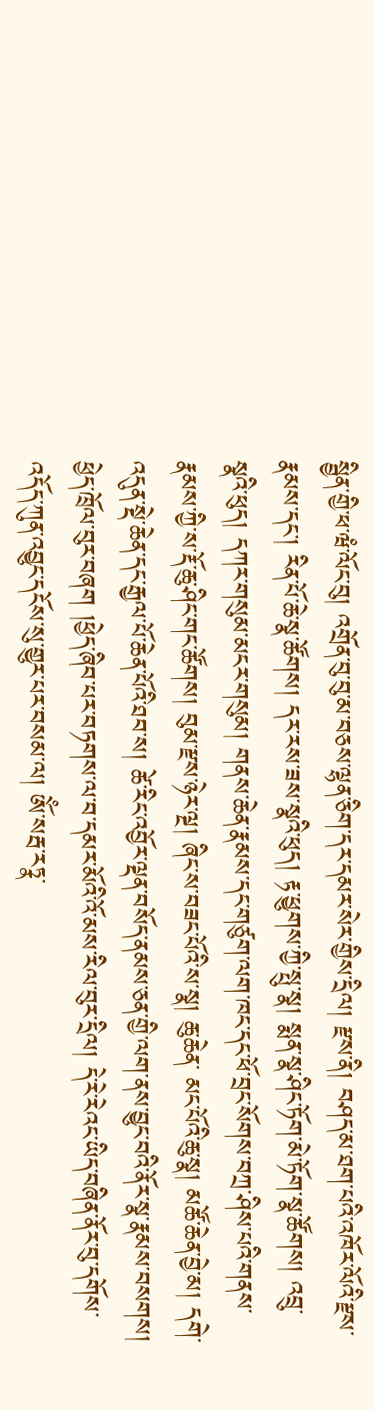སྦྱིན་གྱི་ཕ་ཝཾ་ལོང་བུ། འགྲོན་བུ་བུ་མ་བཅས་ལྷན་ཅིག་དར་དམར་སེར་གྱིས་དྲིལ། རྫས་ནི། བཤད་མ་ཐག་པའི་འཁོར་ལོའི་རྫས་རྣམས་དང་། རིན་པོ་ཆེ་སྣ་ཚོགས། དར་རས་ཟས་སྣའི་ཕུད། རྟ་ཕྱུགས་ཀྱི་སྤུ་སྣ། སྨན་སྣ་ཤིང་ཏོག་མེ་ཏོག་སྣ་ཚོགས། འབྲུ་སྣའི་ཕུད། དཀར་གསུམ་མངར་གསུམ། གནས་ཆེན་རྣམས་དང་གཙུག་ལག་ཁང་དང་ཕོ་བྲང་སོགས་བཀྲ་ཤིས་པའི་གནས་རྣམས་ཀྱི་ས་རྡོ་ཆུ་ཤིང་གང་ཚོགས། བུམ་རྫས་ཉེར་ལྔ། ཞིང་ས་བཟང་པོའི་ས་སྣ། ཆུ་ཆེན་ མང་པོའི་ཆུ་སྣ། མཚོ་ཆེན་བྱེ་མ། དགེ་འདུན་སྡེ་ཆེན་དང་རྒྱལ་པོ་ཆེན་པོའི་ཐབ་ས། ཚེ་རིང་འབྱོར་ལྡན་བསོད་ནམས་ཅན་གྱི་ལག་ནས་བྱུང་བའི་ནོར་སྣ་རྣམས་བསགས། ཕྱེད་ཁྲོལ་བུར་བཞག །ཕྱེད་ཞིབ་པར་བཏགས་ལ་བ་དམར་མོའི་འོ་མས་རིལ་བུར་དྲིལ། དེ་རེ་རེའང་ཡིད་བཞིན་ནོར་བུ་དགོས་འདོད་ཀུན་འབྱུང་དངོས་སུ་གྱུར་པར་བསམ་ལ། ཨོཾ་སརྦ་རཏྣ་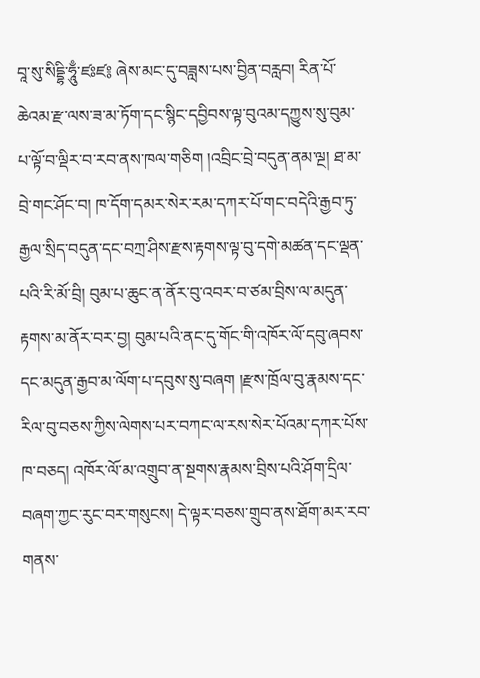བཱ་སུ་སིདྡྷི་ཧཱུྃ་ཛཿཛ༔ ཞེས་མང་དུ་བཟླས་པས་བྱིན་བརླབ། རིན་པོ་ཆེའམ་རྫ་ལས་ཟ་མ་ཏོག་དང་སྙིང་དབྱིབས་ལྟ་བུའམ་དཀྱུས་སུ་བུམ་པ་ལྟོ་བ་ལྡིར་བ་རབ་ནས་ཁལ་གཅིག །འབྲིང་བྲེ་བདུན་ནམ་ལྔ། ཐ་མ་བྲེ་གང་ཤོང་བ། ཁ་དོག་དམར་སེར་རམ་དཀར་པོ་གང་བདེའི་རྒྱབ་ཏུ་རྒྱལ་སྲིད་བདུན་དང་བཀྲ་ཤིས་རྫས་རྟགས་ལྟ་བུ་དགེ་མཚན་དང་ལྡན་པའི་རི་མོ་བྲི། བུམ་པ་ཆུང་ན་ནོར་བུ་འབར་བ་ཙམ་བྲིས་ལ་མདུན་རྟགས་མ་ནོར་བར་བྱ། བུམ་པའི་ནང་དུ་གོང་གི་འཁོར་ལོ་དབུ་ཞབས་དང་མདུན་རྒྱབ་མ་ལོག་པ་དབུས་སུ་བཞག །རྫས་ཁྲོལ་བུ་རྣམས་དང་རིལ་བུ་བཅས་ཀྱིས་ལེགས་པར་བཀང་ལ་རས་སེར་པོའམ་དཀར་པོས་ཁ་བཅད། འཁོར་ལོ་མ་འགྲུབ་ན་སྔགས་རྣམས་བྲིས་པའི་ཤོག་དྲིལ་བཞག་ཀྱང་རུང་བར་གསུངས། དེ་ལྟར་བཅས་གྲུབ་ནས་ཐོག་མར་རབ་གནས་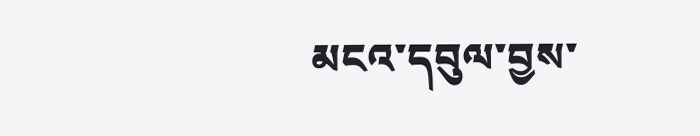མངའ་དབུལ་བྱས་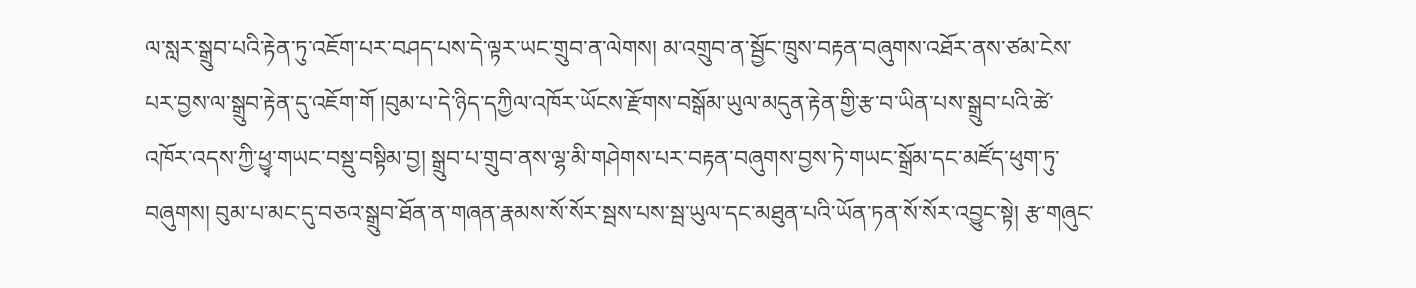ལ་སླར་སྒྲུབ་པའི་རྟེན་ཏུ་འཇོག་པར་བཤད་པས་དེ་ལྟར་ཡང་གྲུབ་ན་ལེགས། མ་འགྲུབ་ན་སྦྱོང་ཁྲུས་བརྟན་བཞུགས་འཐོར་ནས་ཙམ་ངེས་པར་བྱས་ལ་སྒྲུབ་རྟེན་དུ་འཇོག་གོ །བུམ་པ་དེ་ཉིད་དཀྱིལ་འཁོར་ཡོངས་རྫོགས་བསྒོམ་ཡུལ་མདུན་རྟེན་གྱི་རྩ་བ་ཡིན་པས་སྒྲུབ་པའི་ཚེ་འཁོར་འདས་ཀྱི་ཕྱྭ་གཡང་བསྡུ་བསྟིམ་བྱ། སྒྲུབ་པ་གྲུབ་ནས་ལྷ་མི་གཤེགས་པར་བརྟན་བཞུགས་བྱས་ཏེ་གཡང་སྒྲོམ་དང་མཛོད་ཕུག་ཏུ་བཞུགས། བུམ་པ་མང་དུ་བཅའ་སྒྲུབ་ཐོན་ན་གཞན་རྣམས་སོ་སོར་སྦས་པས་སྦ་ཡུལ་དང་མཐུན་པའི་ཡོན་ཏན་སོ་སོར་འབྱུང་སྟེ། རྩ་གཞུང་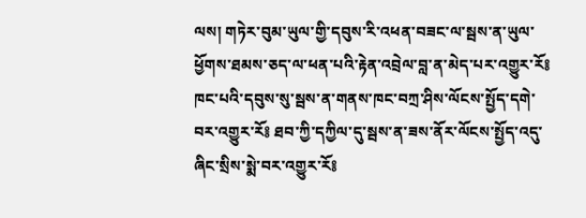ལས། གཏེར་བུམ་ཡུལ་གྱི་དབུས་རི་འཕན་བཟང་ལ་སྦས་ན་ཡུལ་ཕྱོགས་ཐམས་ཅད་ལ་ཕན་པའི་རྟེན་འབྲེལ་བླ་ན་མེད་པར་འགྱུར་རོ༔ ཁང་པའི་དབུས་སུ་སྦས་ན་གནས་ཁང་བཀྲ་ཤིས་ལོངས་སྤྱོད་དགེ་བར་འགྱུར་རོ༔ ཐབ་ཀྱི་དཀྱིལ་དུ་སྦས་ན་ཟས་ནོར་ལོངས་སྤྱོད་འདུ་ཞིང་སྲིས་སྨེ་བར་འགྱུར་རོ༔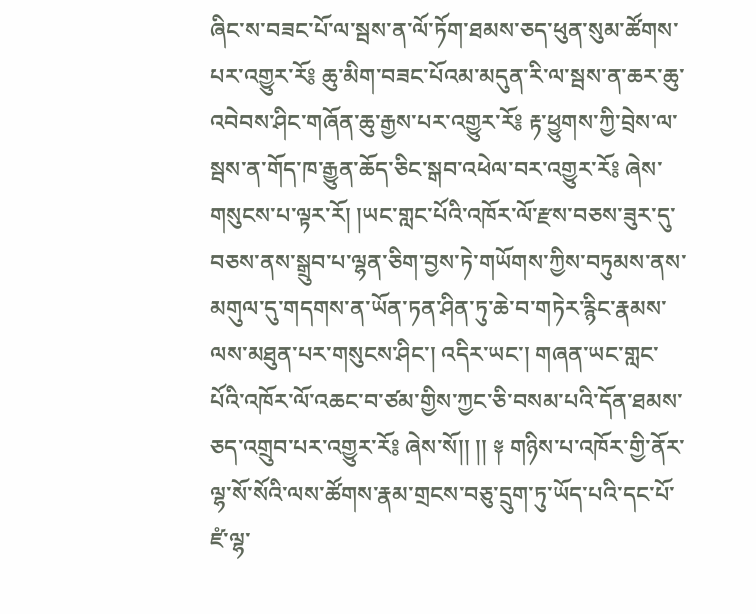ཞིང་ས་བཟང་པོ་ལ་སྦས་ན་ལོ་ཏོག་ཐམས་ཅད་ཕུན་སུམ་ཚོགས་པར་འགྱུར་རོ༔ ཆུ་མིག་བཟང་པོའམ་མདུན་རི་ལ་སྦས་ན་ཆར་ཆུ་འབེབས་ཤིང་གཞོན་ཆུ་རྒྱས་པར་འགྱུར་རོ༔ རྟ་ཕྱུགས་ཀྱི་བྲེས་ལ་སྦས་ན་གོད་ཁ་རྒྱུན་ཆོད་ཅིང་སྒབ་འཕེལ་བར་འགྱུར་རོ༔ ཞེས་གསུངས་པ་ལྟར་རོ། །ཡང་གླང་པོའི་འཁོར་ལོ་རྫས་བཅས་ཟུར་དུ་བཅས་ནས་སྒྲུབ་པ་ལྷན་ཅིག་བྱས་ཏེ་གཡོགས་ཀྱིས་བཏུམས་ནས་མགུལ་དུ་གདགས་ན་ཡོན་ཏན་ཤིན་ཏུ་ཆེ་བ་གཏེར་རྙིང་རྣམས་ལས་མཐུན་པར་གསུངས་ཤིང་། འདིར་ཡང་། གཞན་ཡང་གླང་པོའི་འཁོར་ལོ་འཆང་བ་ཙམ་གྱིས་ཀྱང་ཅི་བསམ་པའི་དོན་ཐམས་ཅད་འགྲུབ་པར་འགྱུར་རོ༔ ཞེས་སོ།། །། ༈ གཉིས་པ་འཁོར་གྱི་ནོར་ལྷ་སོ་སོའི་ལས་ཚོགས་རྣམ་གྲངས་བཅུ་དྲུག་ཏུ་ཡོད་པའི་དང་པོ་ཛཾ་ལྷ་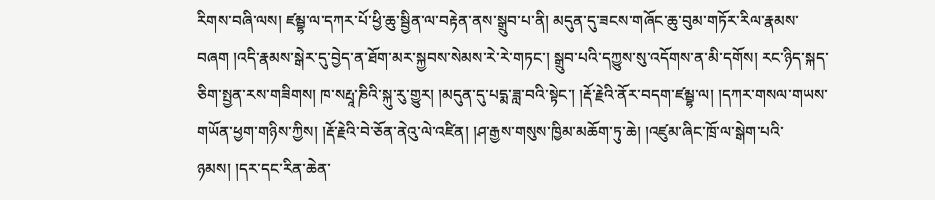རིགས་བཞི་ལས། ཛམྦྷ་ལ་དཀར་པོ་ཕྱི་ཆུ་སྦྱིན་ལ་བརྟེན་ནས་སྒྲུབ་པ་ནི། མདུན་དུ་ཟངས་གཞོང་ཆུ་བུམ་གཏོར་རིལ་རྣམས་བཞག །འདི་རྣམས་སྒེར་དུ་བྱེད་ན་ཐོག་མར་སྐྱབས་སེམས་རེ་རེ་གཏང་། སྒྲུབ་པའི་དཀྱུས་སུ་འདོགས་ན་མི་དགོས། རང་ཉིད་སྐད་ཅིག་སྤྱན་རས་གཟིགས། ཁ་སརྤཱ་ཎིའི་སྐུ་རུ་གྱུར། །མདུན་དུ་པདྨ་ཟླ་བའི་སྟེང་། །རྡོ་རྗེའི་ནོར་བདག་ཛམྦྷ་ལ། །དཀར་གསལ་གཡས་གཡོན་ཕྱག་གཉིས་ཀྱིས། །རྡོ་རྗེའི་བེ་ཅོན་ནེའུ་ལེ་འཛིན། །ཤ་རྒྱས་གསུས་ཁྱིམ་མཆོག་ཏུ་ཆེ། །འཛུམ་ཞིང་ཁྲོ་ལ་སྒེག་པའི་ཉམས། །དར་དང་རིན་ཆེན་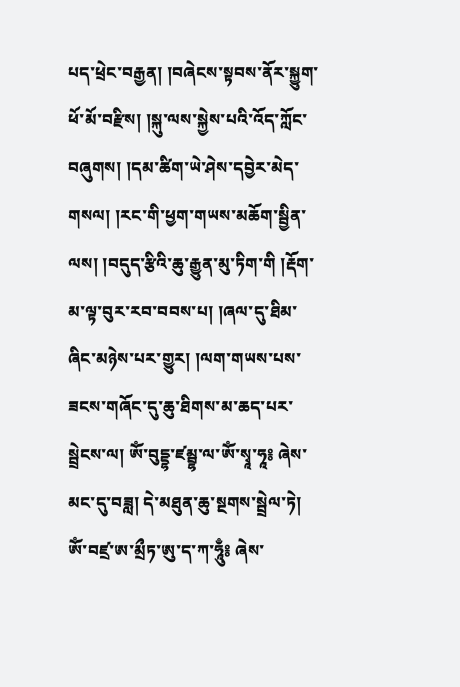པད་ཕྲེང་བརྒྱན། །བཞེངས་སྟབས་ནོར་སྐྱུག་ཕོ་མོ་བརྫིས། །སྐུ་ལས་སྐྱེས་པའི་འོད་ཀློང་བཞུགས། །དམ་ཚིག་ཡེ་ཤེས་དབྱེར་མེད་གསལ། །རང་གི་ཕྱག་གཡས་མཆོག་སྦྱིན་ལས། །བདུད་རྩིའི་ཆུ་རྒྱུན་མུ་ཏིག་གི །རྡོག་མ་ལྟ་བུར་རབ་བབས་པ། །ཞལ་དུ་ཐིམ་ཞིང་མཉེས་པར་གྱུར། །ལག་གཡས་པས་ཟངས་གཞོང་དུ་ཆུ་ཐིགས་མ་ཆད་པར་སྦྲེངས་ལ། ཨོཾ་བུདྡྷ་ཛམྦྷ་ལ་ཨོཾ་སྭཱ་ཧཱ༔ ཞེས་མང་དུ་བཟླ། དེ་མཐུན་ཆུ་སྔགས་སྦྲེལ་ཏེ། ཨོཾ་བཛྲ་ཨ་མྲྀཏ་ཨུ་ད་ཀ་ཧཱུྃ༔ ཞེས་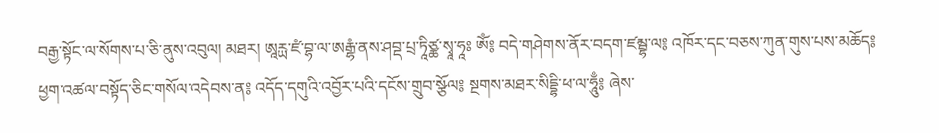བརྒྱ་སྟོང་ལ་སོགས་པ་ཅི་ནུས་འབུལ། མཐར། ཨཱརྻ་ཛཾ་བྷ་ལ་ཨརྒྷཾ་ནས་ཤབྡ་པྲ་ཏཱིཙྪ་སྭཱ་ཧཱཿ ཨོཾ༔ བདེ་གཤེགས་ནོར་བདག་ཛམྦྷ་ལ༔ འཁོར་དང་བཅས་ཀུན་གུས་པས་མཆོད༔ ཕྱག་འཚལ་བསྟོད་ཅིང་གསོལ་འདེབས་ན༔ འདོད་དགུའི་འབྱོར་པའི་དངོས་གྲུབ་སྩོལ༔ སྔགས་མཐར་སིདྡྷི་ཕ་ལ་ཧཱུྃ༔ ཞེས་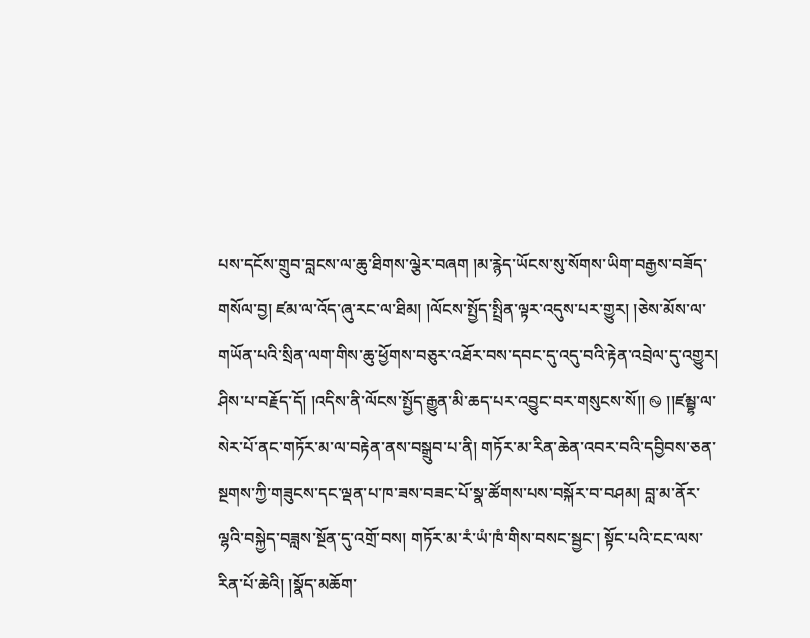པས་དངོས་གྲུབ་བླངས་ལ་ཆུ་ཐིགས་ལྕེར་བཞག །མ་རྙེད་ཡོངས་སུ་སོགས་ཡིག་བརྒྱས་བཟོད་གསོལ་བྱ། ཛམ་ལ་འོད་ཞུ་རང་ལ་ཐིམ། །ལོངས་སྤྱོད་སྤྲིན་ལྟར་འདུས་པར་གྱུར། །ཅེས་མོས་ལ་གཡོན་པའི་སྲིན་ལག་གིས་ཆུ་ཕྱོགས་བཅུར་འཐོར་བས་དབང་དུ་འདུ་བའི་རྟེན་འབྲེལ་དུ་འགྱུར། ཤིས་པ་བརྗོད་དོ། །འདིས་ནི་ལོངས་སྤྱོད་རྒྱུན་མི་ཆད་པར་འབྱུང་བར་གསུངས་སོ།། ࿊ །།ཛམྦྷ་ལ་སེར་པོ་ནང་གཏོར་མ་ལ་བརྟེན་ནས་བསྒྲུབ་པ་ནི། གཏོར་མ་རིན་ཆེན་འབར་བའི་དབྱིབས་ཅན་སྔགས་ཀྱི་གཟུངས་དང་ལྡན་པ་ཁ་ཟས་བཟང་པོ་སྣ་ཚོགས་པས་བསྐོར་བ་བཤམ། བླ་མ་ནོར་ལྷའི་བསྐྱེད་བཟླས་སྔོན་དུ་འགྲོ་བས། གཏོར་མ་རཾ་ཡཾ་ཁཾ་གིས་བསང་སྦྱང་། སྟོང་པའི་ངང་ལས་རིན་པོ་ཆེའི། །སྣོད་མཆོག་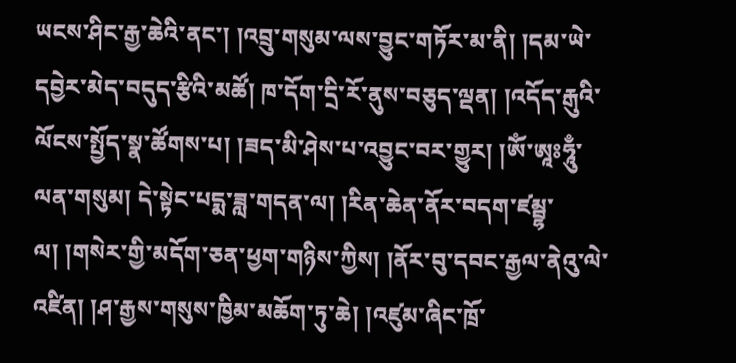ཡངས་ཤིང་རྒྱ་ཆེའི་ནང་། །འབྲུ་གསུམ་ལས་བྱུང་གཏོར་མ་ནི། །དམ་ཡེ་དབྱེར་མེད་བདུད་རྩིའི་མཚོ། ཁ་དོག་དྲི་རོ་ནུས་བཅུད་ལྡན། །འདོད་རྒུའི་ལོངས་སྤྱོད་སྣ་ཚོགས་པ། །ཟད་མི་ཤེས་པ་འབྱུང་བར་གྱུར། །ཨོཾ་ཨཱཿཧཱུྃ་ལན་གསུམ། དེ་སྟེང་པདྨ་ཟླ་གདན་ལ། །རིན་ཆེན་ནོར་བདག་ཛམྦྷ་ལ། །གསེར་གྱི་མདོག་ཅན་ཕྱག་གཉིས་ཀྱིས། །ནོར་བུ་དབང་རྒྱལ་ནེའུ་ལེ་འཛིན། །ཤ་རྒྱས་གསུས་ཁྱིམ་མཆོག་ཏུ་ཆེ། །འཛུམ་ཞིང་ཁྲོ་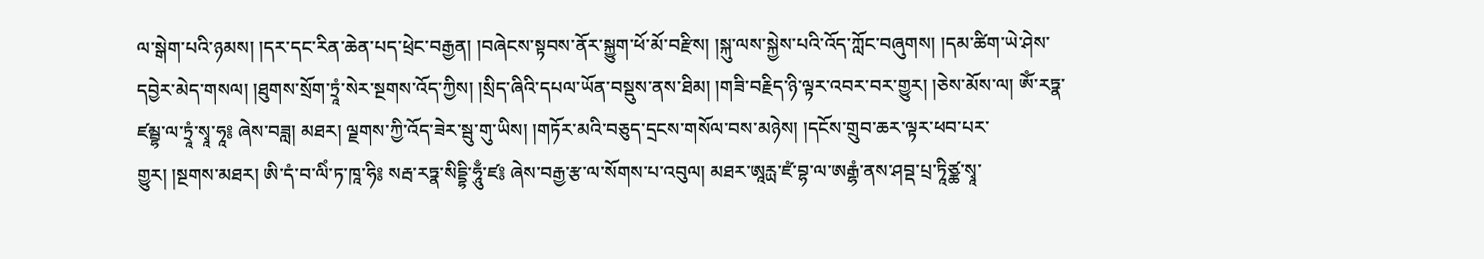ལ་སྒེག་པའི་ཉམས། །དར་དང་རིན་ཆེན་པད་ཕྲེང་བརྒྱན། །བཞེངས་སྟབས་ནོར་སྐྱུག་ཕོ་མོ་བརྫིས། །སྐུ་ལས་སྐྱེས་པའི་འོད་ཀློང་བཞུགས། །དམ་ཚིག་ཡེ་ཤེས་དབྱེར་མེད་གསལ། །ཐུགས་སྲོག་ཏྲཱཾ་སེར་སྔགས་འོད་ཀྱིས། །སྲིད་ཞིའི་དཔལ་ཡོན་བསྡུས་ནས་ཐིམ། །གཟི་བརྗིད་ཉི་ལྟར་འབར་བར་གྱུར། །ཅེས་མོས་ལ། ཨོཾ་རཏྣ་ཛམྦྷ་ལ་ཏྲཱཾ་སྭཱ་ཧཱ༔ ཞེས་བཟླ། མཐར། ལྗགས་ཀྱི་འོད་ཟེར་སྦུ་གུ་ཡིས། །གཏོར་མའི་བཅུད་དྲངས་གསོལ་བས་མཉེས། །དངོས་གྲུབ་ཆར་ལྟར་ཕབ་པར་གྱུར། །སྔགས་མཐར། ཨི་དཾ་བ་ལིཾ་ཏ་ཁཱ་ཧི༔ སརྦ་རཏྣ་སིདྡྷི་ཧཱུྃ་ཛ༔ ཞེས་བརྒྱ་རྩ་ལ་སོགས་པ་འབུལ། མཐར་ཨཱརྻ་ཛཾ་བྷ་ལ་ཨརྒྷཾ་ནས་ཤབྡ་པྲ་ཏཱིཙྪ་སྭཱ་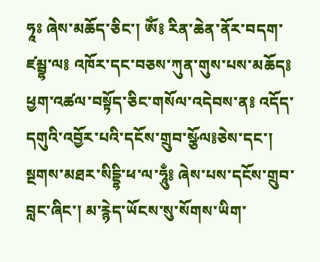ཧཱཿ ཞེས་མཆོད་ཅིང་། ཨོཾ༔ རིན་ཆེན་ནོར་བདག་ཛམྦྷ་ལ༔ འཁོར་དང་བཅས་ཀུན་གུས་པས་མཆོད༔ ཕྱག་འཚལ་བསྟོད་ཅིང་གསོལ་འདེབས་ན༔ འདོད་དགུའི་འབྱོར་པའི་དངོས་གྲུབ་སྩོལ༔ཅེས་དང་། སྔགས་མཐར་སིདྡྷི་ཕ་ལ་ཧཱུྃ༔ ཞེས་པས་དངོས་གྲུབ་བླང་ཞིང་། མ་རྙེད་ཡོངས་སུ་སོགས་ཡིག་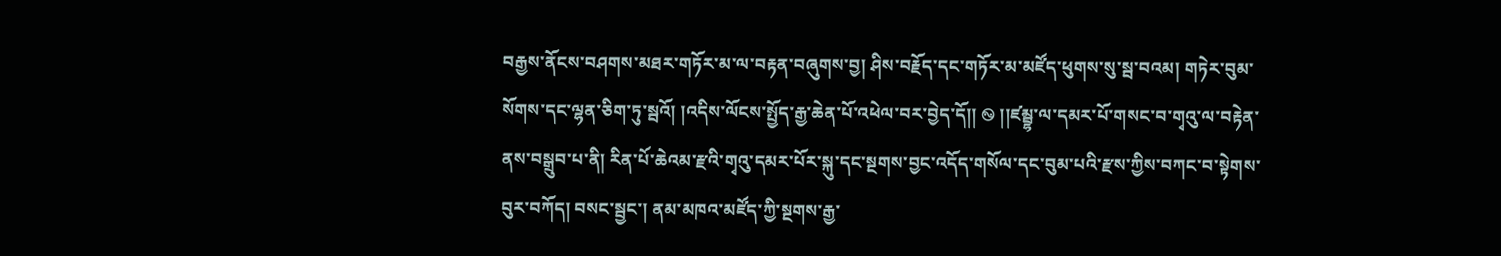བརྒྱས་ནོངས་བཤགས་མཐར་གཏོར་མ་ལ་བརྟན་བཞུགས་བྱ། ཤིས་བརྗོད་དང་གཏོར་མ་མཛོད་ཕུགས་སུ་སྦ་བའམ། གཏེར་བུམ་སོགས་དང་ལྷན་ཅིག་ཏུ་སྦའོ། །འདིས་ལོངས་སྤྱོད་རྒྱ་ཆེན་པོ་འཕེལ་བར་བྱེད་དོ།། ࿊ །།ཛམྦྷ་ལ་དམར་པོ་གསང་བ་གྭའུ་ལ་བརྟེན་ནས་བསྒྲུབ་པ་ནི། རིན་པོ་ཆེའམ་རྫའི་གྭའུ་དམར་པོར་སྐུ་དང་སྔགས་བྱང་འདོད་གསོལ་དང་བུམ་པའི་རྫས་ཀྱིས་བཀང་བ་སྟེགས་བུར་བཀོད། བསང་སྦྱང་། ནམ་མཁའ་མཛོད་ཀྱི་སྔགས་རྒྱ་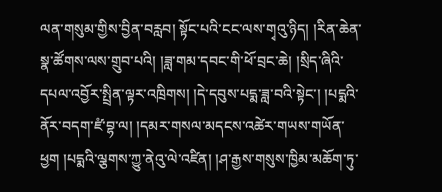ལན་གསུམ་གྱིས་བྱིན་བརླབ། སྟོང་པའི་ངང་ལས་གྭའུ་ཉིད། །རིན་ཆེན་སྣ་ཚོགས་ལས་གྲུབ་པའི། །ཟླ་གམ་དབང་གི་ཕོ་བྲང་ཆེ། །སྲིད་ཞིའི་དཔལ་འབྱོར་སྤྲིན་ལྟར་འཁྲིགས། །དེ་དབུས་པདྨ་ཟླ་བའི་སྟེང་། །པདྨའི་ནོར་བདག་ཛཾ་བྷ་ལ། །དམར་གསལ་མདངས་འཚེར་གཡས་གཡོན་ཕྱག །པདྨའི་ལྕགས་ཀྱུ་ནེའུ་ལེ་འཛིན། །ཤ་རྒྱས་གསུས་ཁྱིམ་མཆོག་ཏུ་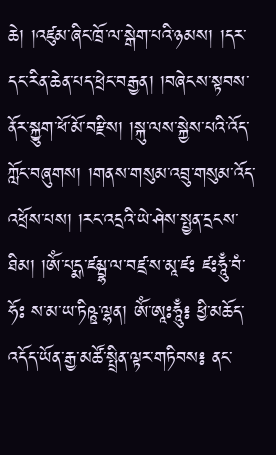ཆེ། །འཛུམ་ཞིང་ཁྲོ་ལ་སྒེག་པའི་ཉམས། །དར་དང་རིན་ཆེན་པད་ཕྲེང་བརྒྱན། །བཞེངས་སྟབས་ནོར་སྐྱུག་ཕོ་མོ་བརྫིས། །སྐུ་ལས་སྐྱེས་པའི་འོད་ཀློང་བཞུགས། །གནས་གསུམ་འབྲུ་གསུམ་འོད་འཕྲོས་པས། །རང་འདྲའི་ཡེ་ཤེས་སྤྱན་དྲངས་ཐིམ། །ཨོཾ་པདྨ་ཛམྦྷ་ལ་བཛྲ་ས་མཱ་ཛཿ ཛཿཧཱུྃ་བཾ་ཧོཿ ས་མ་ཡ་ཏིཥྛ་ལྷན། ཨོཾ་ཨཱཿཧཱུྃ༔ ཕྱི་མཆོད་འདོད་ཡོན་རྒྱ་མཚོ་སྤྲིན་ལྟར་གཏིབས༔ ནང་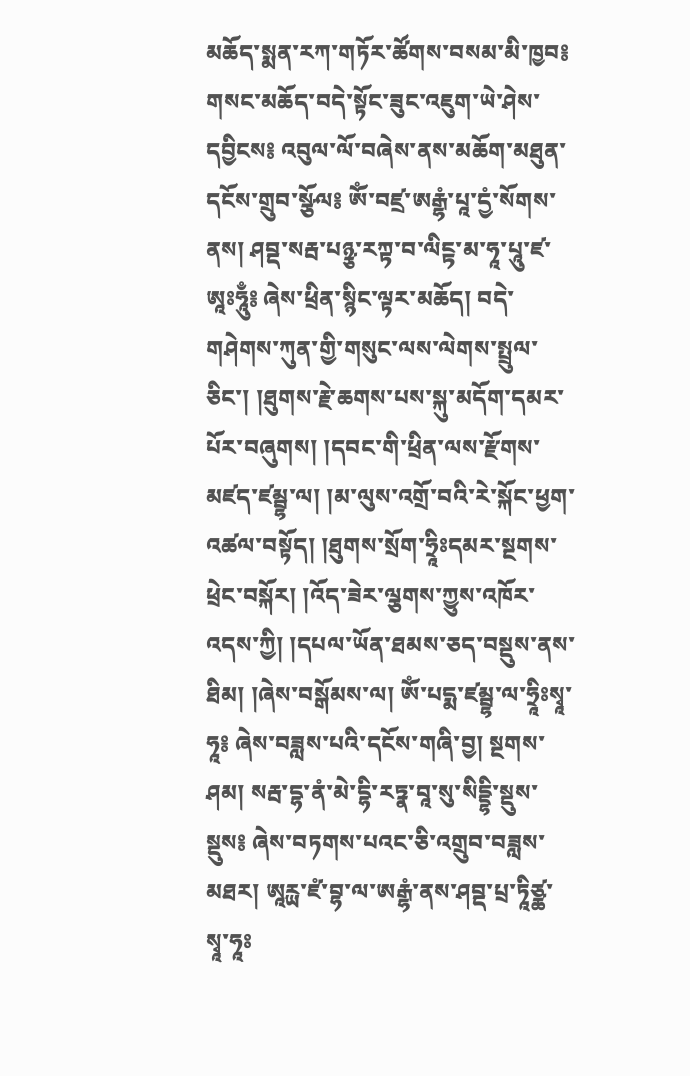མཆོད་སྨན་རཀ་གཏོར་ཚོགས་བསམ་མི་ཁྱབ༔ གསང་མཆོད་བདེ་སྟོང་ཟུང་འཇུག་ཡེ་ཤེས་དབྱིངས༔ འབུལ་ལོ་བཞེས་ནས་མཆོག་མཐུན་དངོས་གྲུབ་སྩོལ༔ ཨོཾ་བཛྲ་ཨརྒྷཾ་པཱ་དྱཾ་སོགས་ནས། ཤབྡ་སརྦ་པཉྩ་རཀྟ་བ་ལིངྟ་མ་ཧཱ་པཱུ་ཛ་ཨཱཿཧཱུྃ༔ ཞེས་ཕྲིན་སྙིང་ལྟར་མཆོད། བདེ་གཤེགས་ཀུན་གྱི་གསུང་ལས་ལེགས་སྤྲུལ་ཅིང་། །ཐུགས་རྗེ་ཆགས་པས་སྐུ་མདོག་དམར་པོར་བཞུགས། །དབང་གི་ཕྲིན་ལས་རྫོགས་མཛད་ཛམྦྷ་ལ། །མ་ལུས་འགྲོ་བའི་རེ་སྐོང་ཕྱག་འཚལ་བསྟོད། །ཐུགས་སྲོག་ཧྲཱིཿདམར་སྔགས་ཕྲེང་བསྐོར། །འོད་ཟེར་ལྕགས་ཀྱུས་འཁོར་འདས་ཀྱི། །དཔལ་ཡོན་ཐམས་ཅད་བསྡུས་ནས་ཐིམ། །ཞེས་བསྒོམས་ལ། ཨོཾ་པདྨ་ཛམྦྷ་ལ་ཧྲཱིཿསྭཱ་ཧཱ༔ ཞེས་བཟླས་པའི་དངོས་གཞི་བྱ། སྔགས་ཤམ། སརྦ་དྷ་ནཾ་མེ་དྷི་རཏྣ་བཱ་སུ་སིདྡྷི་སྡུས་སྡུས༔ ཞེས་བཏགས་པའང་ཅི་འགྲུབ་བཟླས་མཐར། ཨཱརྻ་ཛཾ་བྷ་ལ་ཨརྒྷཾ་ནས་ཤབྡ་པྲ་ཏཱིཙྪ་སྭཱ་ཧཱཿ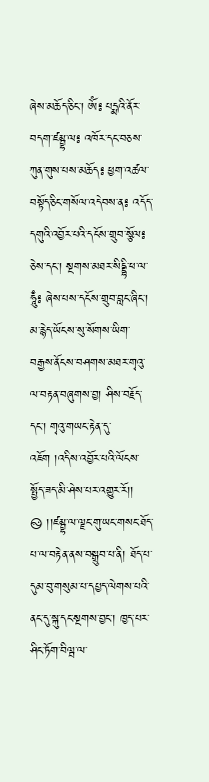ཞེས་མཆོད་ཅིང་། ཨོཾ༔ པདྨའི་ནོར་བདག་ཛམྦྷ་ལ༔ འཁོར་དང་བཅས་ཀུན་གུས་པས་མཆོད༔ ཕྱག་འཚལ་བསྟོད་ཅིང་གསོལ་འདེབས་ན༔ འདོད་དགུའི་འབྱོར་པའི་དངོས་གྲུབ་སྩོལ༔ ཅེས་དང་། སྔགས་མཐར་སིདྡྷི་ཕ་ལ་ཧཱུྃ༔ ཞེས་པས་དངོས་གྲུབ་བླང་ཞིང་། མ་རྙེད་ཡོངས་སུ་སོགས་ཡིག་བརྒྱས་ནོངས་བཤགས་མཐར་གྭའུ་ལ་བརྟན་བཞུགས་བྱ། ཤིས་བརྗོད་དང་། གྭའུ་གཡང་རྟེན་དུ་འཇོག །འདིས་འབྱོར་པའི་ལོངས་སྤྱོད་ཟད་མི་ཤེས་པར་འགྱུར་རོ།། ࿊ །།ཛམྦྷ་ལ་ལྗང་གུ་ཡང་གསང་ཐོད་པ་ལ་བརྟེན་ནས་བསྒྲུབ་པ་ནི། ཐོད་པ་དུམ་བུ་གསུམ་པ་དཔྱད་ལེགས་པའི་ནང་དུ་སྐུ་དང་སྔགས་བྱང་། ཁྱད་པར་ཤིང་ཏོག་བིལྦ་ལ་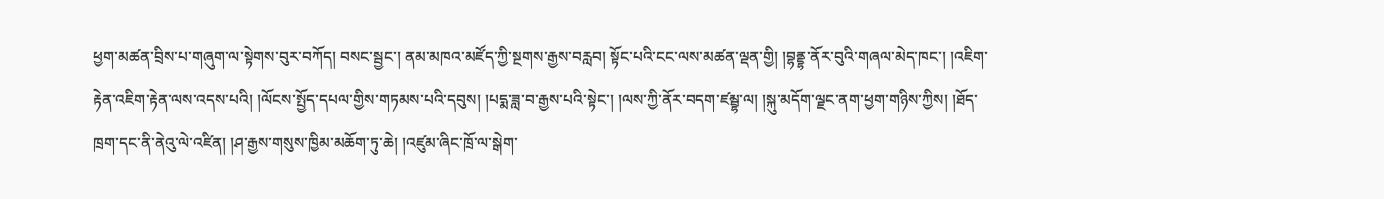ཕྱག་མཚན་བྲིས་པ་གཞུག་ལ་སྟེགས་བུར་བཀོད། བསང་སྦྱང་། ནམ་མཁའ་མཛོད་ཀྱི་སྔགས་རྒྱས་བརླབ། སྟོང་པའི་ངང་ལས་མཚན་ལྡན་གྱི། །བྷནྡྷ་ནོར་བུའི་གཞལ་མེད་ཁང་། །འཇིག་རྟེན་འཇིག་རྟེན་ལས་འདས་པའི། །ལོངས་སྤྱོད་དཔལ་གྱིས་གཏམས་པའི་དབུས། །པདྨ་ཟླ་བ་རྒྱས་པའི་སྟེང་། །ལས་ཀྱི་ནོར་བདག་ཛམྦྷ་ལ། །སྐུ་མདོག་ལྗང་ནག་ཕྱག་གཉིས་ཀྱིས། །ཐོད་ཁྲག་དང་ནི་ནེའུ་ལེ་འཛིན། །ཤ་རྒྱས་གསུས་ཁྱིམ་མཆོག་ཏུ་ཆེ། །འཛུམ་ཞིང་ཁྲོ་ལ་སྒེག་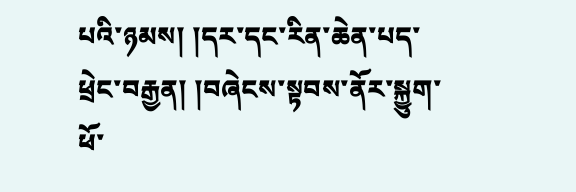པའི་ཉམས། །དར་དང་རིན་ཆེན་པད་ཕྲེང་བརྒྱན། །བཞེངས་སྟབས་ནོར་སྐྱུག་ཕོ་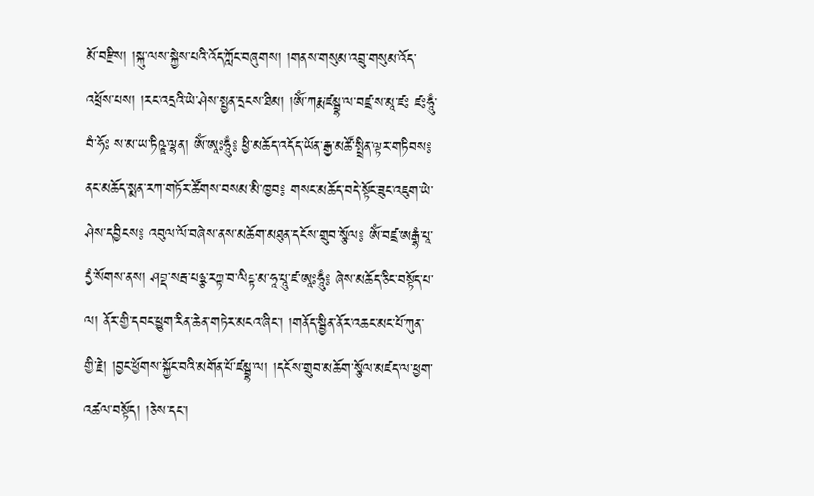མོ་བརྫིས། །སྐུ་ལས་སྐྱེས་པའི་འོད་ཀློང་བཞུགས། །གནས་གསུམ་འབྲུ་གསུམ་འོད་འཕྲོས་པས། །རང་འདྲའི་ཡེ་ཤེས་སྤྱན་དྲངས་ཐིམ། །ཨོཾ་ཀརྨ་ཛམྦྷ་ལ་བཛྲ་ས་མཱ་ཛཿ ཛཿཧཱུྃ་བཾ་ཧོཿ ས་མ་ཡ་ཏིཥྛ་ལྷན། ཨོཾ་ཨཱཿཧཱུྃ༔ ཕྱི་མཆོད་འདོད་ཡོན་རྒྱ་མཚོ་སྤྲིན་ལྟར་གཏིབས༔ ནང་མཆོད་སྨན་རཀ་གཏོར་ཚོགས་བསམ་མི་ཁྱབ༔ གསང་མཆོད་བདེ་སྟོང་ཟུང་འཇུག་ཡེ་ཤེས་དབྱིངས༔ འབུལ་ལོ་བཞེས་ནས་མཆོག་མཐུན་དངོས་གྲུབ་སྩོལ༔ ཨོཾ་བཛྲ་ཨརྒྷཾ་པཱ་དྱཾ་སོགས་ནས། ཤབྡ་སརྦ་པཉྩ་རཀྟ་བ་ལིངྟ་མ་ཧཱ་པཱུ་ཛ་ཨཱཿཧཱུྃ༔ ཞེས་མཆོད་ཅིང་བསྟོད་པ་ལ། ནོར་གྱི་དབང་ཕྱུག་རིན་ཆེན་གཏེར་མངའ་ཞིང་། །གནོད་སྦྱིན་ནོར་འཆང་མང་པོ་ཀུན་གྱི་རྗེ། །བྱང་ཕྱོགས་སྐྱོང་བའི་མགོན་པོ་ཛམྦྷ་ལ། །དངོས་གྲུབ་མཆོག་སྩོལ་མཛད་ལ་ཕྱག་འཚལ་བསྟོད། །ཅེས་དང་།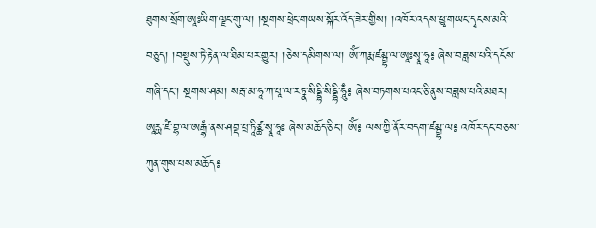ཐུགས་སྲོག་ཨཱཿཡིག་ལྗང་གུ་ལ། །སྔགས་ཕྲེང་གཡས་སྐོར་འོད་ཟེར་གྱིས། །འཁོར་འདས་ཕྱྭ་གཡང་དྭངས་མའི་བཅུད། །བསྡུས་ཏེ་རྟེན་ལ་ཐིམ་པར་གྱུར། །ཅེས་དམིགས་ལ། ཨོཾ་ཀརྨ་ཛམྦྷ་ལ་ཨཱཿསྭཱ་ཧཱ༔ ཞེས་བཟླས་པའི་དངོས་གཞི་དང་། སྔགས་ཤམ། སརྦ་མ་ཧཱ་ཀ་པཱ་ལ་རཏྣ་སིདྡྷི་སིདྡྷི་ཧཱུྃ༔ ཞེས་བཏགས་པའང་ཅི་ནུས་བཟླས་པའི་མཐར། ཨཱརྻ་ཛཾ་བྷ་ལ་ཨརྒྷཾ་ནས་ཤབྡ་པྲ་ཏཱིཙྪ་སྭཱ་ཧཱཿ ཞེས་མཆོད་ཅིང་། ཨོཾ༔ ལས་ཀྱི་ནོར་བདག་ཛམྦྷ་ལ༔ འཁོར་དང་བཅས་ཀུན་གུས་པས་མཆོད༔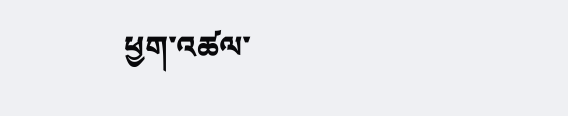ཕྱག་འཚལ་